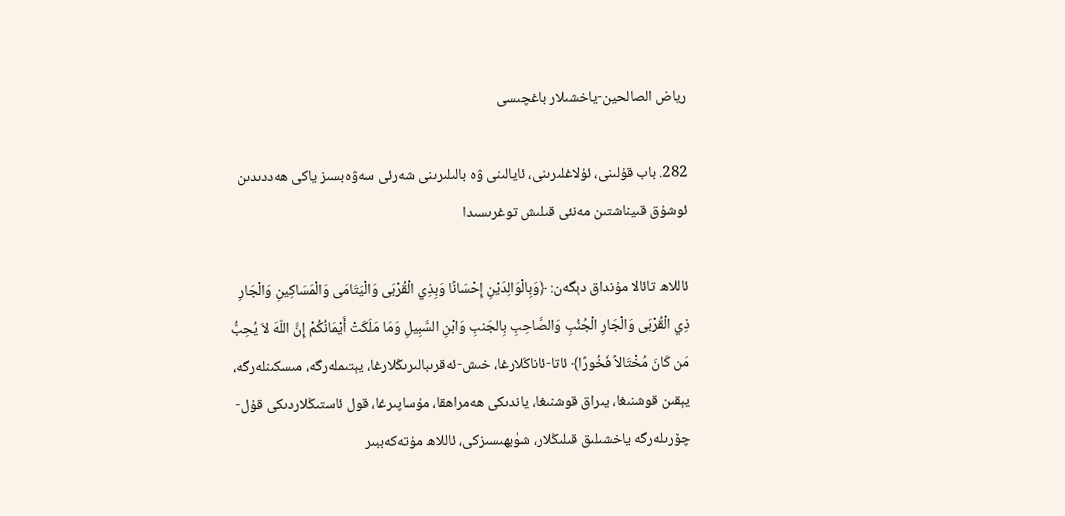رياض الصالحين-ياخشىلار باغچىسى

282. باب قۇلىنى، ئۇلاغلىرىنى، ئايالىنى ۋە بالىلىرىنى شەرئى سەۋەبسىز ياكى ھەددىدىن ئوشۇق قىيناشتىن مەنئى قىلىش توغرىسىدا

ئاللاھ تائالا مۇنداق دېگەن: ﴿وَبِالْوَالِدَيْنِ إِحْسَانًا وَبِذِي الْقُرْبَى وَالْيَتَامَى وَالْمَسَاكِينِ وَالْجَارِ ذِي الْقُرْبَى وَالْجَارِ الْجُنُبِ وَالصَّاحِبِ بِالجَنبِ وَابْنِ السَّبِيلِ وَمَا مَلَكَتْ أَيْمَانُكُمْ إِنَّ اللّهَ لاَ يُحِبُّ مَن كَانَ مُخْتَالاً فَخُورًا﴾ ئاتا-ئاناڭلارغا، خىش-ئەقرىبالىرىڭلارغا، يېتىملەرگە، مىسكىنلەرگە، يېقىن قوشنىغا، يىراق قوشنىغا، ياندىكى ھەمراھقا، مۇساپىرغا، قول ئاستىڭلاردىكى قۇل-چۆرىلەرگە ياخشىلىق قىلىڭلار، شۈبھىسىزكى، ئاللاھ مۇتەكەببىر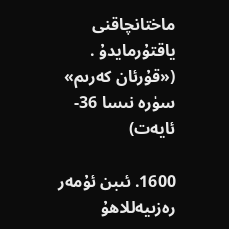ماختانچاقنى ياقتۇرمايدۇ . («قۇرئان كەرىم» سۈرە نىسا 36- ئايەت)

1600. ئىبن ئۇمەر رەزىيەللاھۇ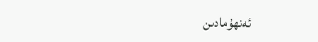ئەنھۇمادىن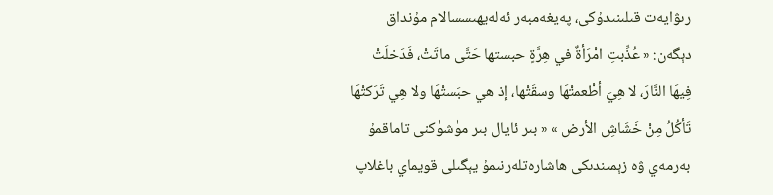رىۋايەت قىلىنىدۇكى، پەيغەمبەر ئەلەيھىسسالام مۇنداق دېگەن: « عُذِّبتِ امْرَأةٌ في هِرَّةٍ حبستها حَتَّى ماتَتْ، فَدَخلَتْ فِيهَا النَّارَ، لا هِيَ أطْعمتْهَا وسقَتْها، إذ هي حبَستْهَا ولا هِي تَرَكتْهَا تَأكُلُ مِنْ خَشَاشِ الأرض » « بىر ئايال بىر مۈشۈكنى تاماقمۇ بەرمەي ۋە زېمىندىكى ھاشارەتلەرنىمۇ يېگىلى قويماي باغلاپ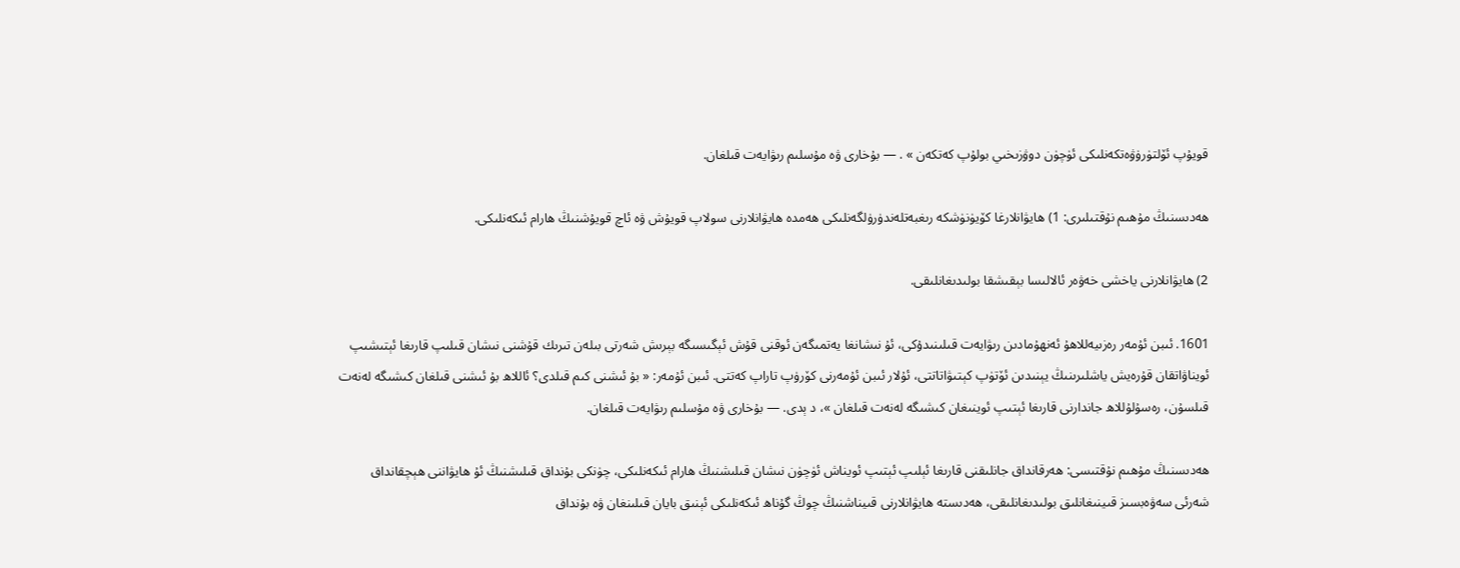قويۇپ ئۆلتۈرۈۋەتكەنلىكى ئۈچۈن دوۋزىخىي بولۇپ كەتكەن » . ― بۇخارى ۋە مۇسلىم رىۋايەت قىلغان.

ھەدىسنىڭ مۇھىم نۇقتىلىرى: 1) ھايۋانلارغا كۆيۈنۈشكە رىغبەتلەندۈرۈلگەنلىكى ھەمدە ھايۋانلارنى سولاپ قويۇش ۋە ئاچ قويۇشنىڭ ھارام ئىكەنلىكى.

2) ھايۋانلارنى ياخشى خەۋەر ئالالىسا بېقىشقا بولىدىغانلىقى.

1601. ئىبن ئۇمەر رەزىيەللاھۇ ئەنھۇمادىن رىۋايەت قىلىنىدۇكى، ئۇ نىشانغا يەتمىگەن ئوقنى قۇش ئېگىسىگە بېرىش شەرتى بىلەن تىرىك قۇشنى نىشان قىلىپ قارىغا ئېتىشىپ ئويناۋاتقان قۇرەيش ياشلىرىنىڭ يېنىدىن ئۆتۈپ كېتىۋاتاتتى، ئۇلار ئىبن ئۇمەرنى كۆرۈپ تاراپ كەتتى. ئىبن ئۇمەر: « بۇ ئىشنى كىم قىلدى؟ ئاللاھ بۇ ئىشنى قىلغان كىشىگە لەنەت قىلسۇن، رەسۇلۇللاھ جاندارنى قارىغا ئېتىپ ئوينىغان كىشىگە لەنەت قىلغان »، د ېدى. ― بۇخارى ۋە مۇسلىم رىۋايەت قىلغان.

ھەدىسنىڭ مۇھىم نۇقتىسى: ھەرقانداق جانلىقنى قارىغا ئېلىپ ئېتىپ ئويناش ئۈچۈن نىشان قىلىشنىڭ ھارام ئىكەنلىكى، چۈنكى بۇنداق قىلىشنىڭ ئۇ ھايۋاننى ھېچقانداق شەرئى سەۋەبسىز قىينىغانلىق بولىدىغانلىقى، ھەدىستە ھايۋانلارنى قىيناشنىڭ چوڭ گۇناھ ئىكەنلىكى ئېنىق بايان قىلىنغان ۋە بۇنداق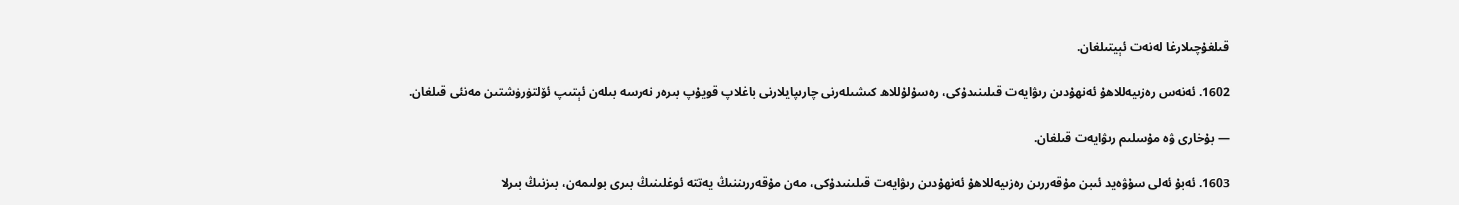قىلغۇچىلارغا لەنەت ئېيتىلغان.

1602. ئەنەس رەزىيەللاھۇ ئەنھۇدىن رىۋايەت قىلىنىدۇكى، رەسۇلۇللاھ كىشىلەرنى چارىپايلارنى باغلاپ قويۇپ بىرەر نەرسە بىلەن ئېتىپ ئۆلتۈرۈشتىن مەنئى قىلغان.

― بۇخارى ۋە مۇسلىم رىۋايەت قىلغان.

1603. ئەبۇ ئەلى سۇۋەيد ئىبن مۇقەررىن رەزىيەللاھۇ ئەنھۇدىن رىۋايەت قىلىنىدۇكى، مەن مۇقەررىننىڭ يەتتە ئوغلىنىڭ بىرى بولىمەن، بىزنىڭ بىرلا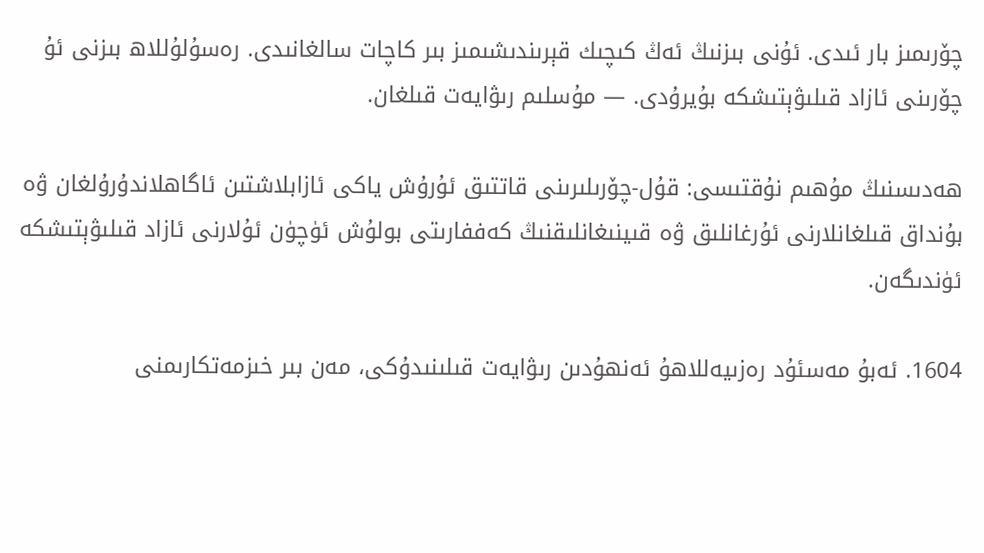چۆرىمىز بار ئىدى. ئۇنى بىزنىڭ ئەڭ كىچىك قېرىندىشىمىز بىر كاچات سالغانىدى. رەسۇلۇللاھ بىزنى ئۇ چۆرىنى ئازاد قىلىۋېتىشكە بۇيرۇدى. ― مۇسلىم رىۋايەت قىلغان.

ھەدىسنىڭ مۇھىم نۇقتىسى: قۇل-چۆرىلىرىنى قاتتىق ئۇرۇش ياكى ئازابلاشتىن ئاگاھلاندۇرۇلغان ۋە بۇنداق قىلغانلارنى ئۇرغانلىق ۋە قىينىغانلىقنىڭ كەففارىتى بولۇش ئۈچۈن ئۇلارنى ئازاد قىلىۋېتىشكە ئۈندىگەن.

1604. ئەبۇ مەسئۇد رەزىيەللاھۇ ئەنھۇدىن رىۋايەت قىلىنىدۇكى، مەن بىر خىزمەتكارىمنى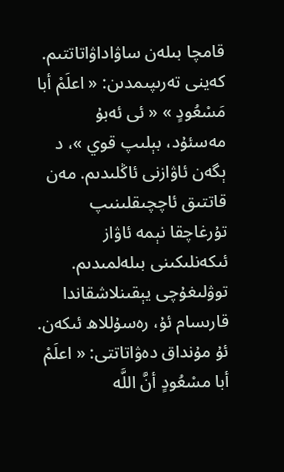قامچا بىلەن ساۋاداۋاتاتتىم. كەينى تەرىپىمدىن: « اعلَمْ أبا مَسْعُودٍ » « ئى ئەبۇ مەسئۇد، بېلىپ قوي »، د ېگەن ئاۋازنى ئاڭلىدىم. مەن قاتتىق ئاچچىقلىنىپ تۇرغاچقا نېمە ئاۋاز ئىكەنلىكىنى بىلەلمىدىم. توۋلىغۇچى يېقىنلاشقاندا قارىسام ئۇ، رەسۇللاھ ئىكەن. ئۇ مۇنداق دەۋاتاتتى: « اعلَمْ أبا مسْعُودٍ أنَّ اللَّه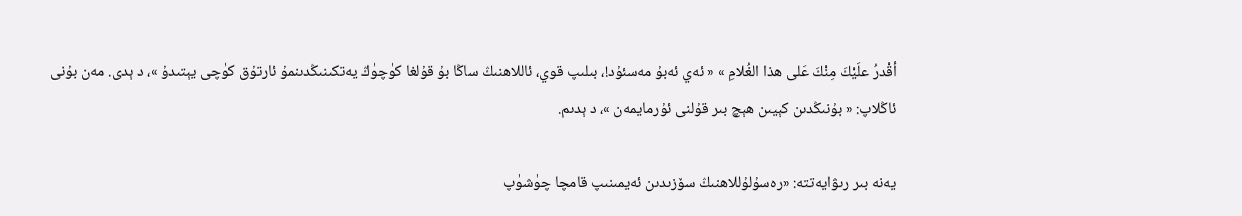أقْدرُ علَيْكَ مِنْكَ عَلى هذا الغُلامِ » « ئەي ئەبۇ مەسئۇد!، بىلىپ قوي، ئاللاھنىڭ ساڭا بۇ قۇلغا كۈچۈڭ يەتكىنىڭدىنمۇ ئارتۇق كۈچى يېتىدۇ »، د ېدى. مەن بۇنى ئاڭلاپ: « بۇنىڭدىن كېيىن ھېچ بىر قۇلنى ئۇرمايمەن »، د ېدىم.

يەنە بىر رىۋايەتتە: «رەسۇلۇللاھنىڭ سۆزىدىن ئەيمىنىپ قامچا چۈشۈپ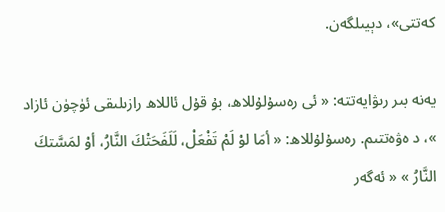كەتتى»، دېيىلگەن.

يەنە بىر رىۋايەتتە: « ئى رەسۇلۇللاھ، بۇ قۇل ئاللاھ رازىلىقى ئۈچۈن ئازاد »، د ەۋەتتىم. رەسۇلۇللاھ: « أمَا لوْ لَمْ تَفْعَلْ، لَلَفَحَتْكَ النَّارُ، أوْ لمَسَّتكَ النَّارُ » « ئەگەر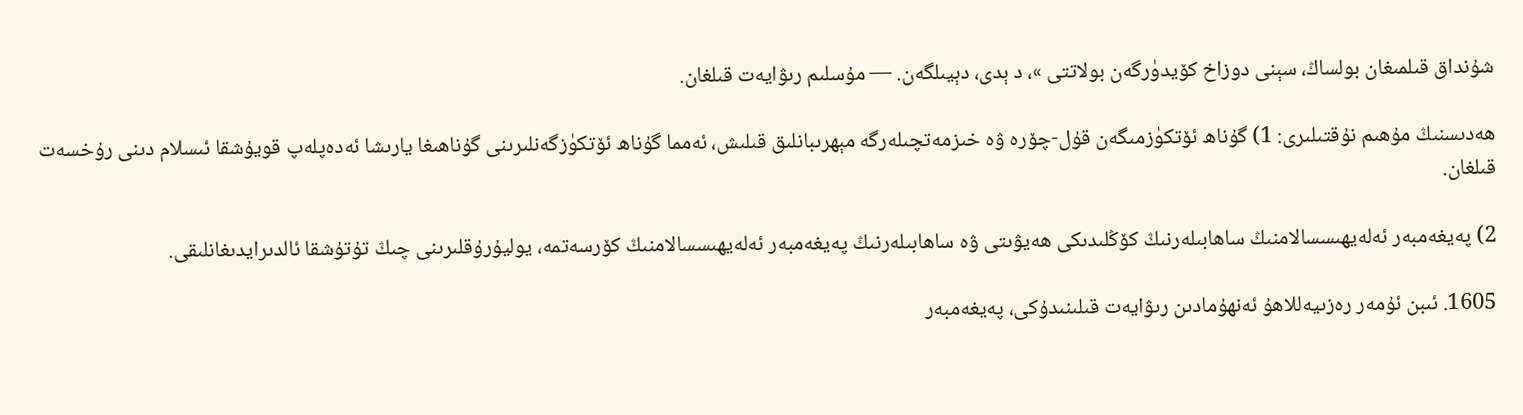شۇنداق قىلمىغان بولساڭ، سېنى دوزاخ كۆيدۈرگەن بولاتتى »، د ېدى، دېيىلگەن. ― مۇسلىم رىۋايەت قىلغان.

ھەدىسنىڭ مۇھىم نۇقتىلىرى: 1) گۇناھ ئۆتكۈزمىگەن قۇل-چۆرە ۋە خىزمەتچىلەرگە مېھرىبانلىق قىلىش، ئەمما گۇناھ ئۆتكۈزگەنلىرىنى گۇناھىغا يارىشا ئەدەپلەپ قويۇشقا ئىسلام دىنى رۇخسەت قىلغان.

2) پەيغەمبەر ئەلەيھىسسالامنىڭ ساھابىلەرنىڭ كۆڭلىدىكى ھەيۋىتى ۋە ساھابىلەرنىڭ پەيغەمبەر ئەلەيھىسسالامنىڭ كۆرسەتمە، يوليۇرۇقلىرىنى چىڭ تۇتۇشقا ئالدىرايدىغانلىقى.

1605. ئىبن ئۇمەر رەزىيەللاھۇ ئەنھۇمادىن رىۋايەت قىلىنىدۇكى، پەيغەمبەر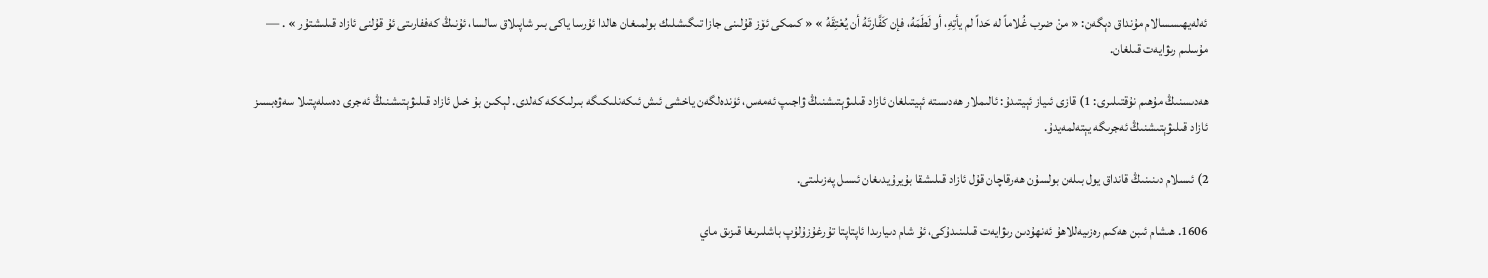ئەلەيھىسسالام مۇنداق دېگەن: « منْ ضرب غُلاماً له حَداً لم يأتِهِ، أو لَطَمَهُ، فإن كَفَّارتَهُ أن يُعْتِقَهُ » « كىمكى ئۆز قۇلىنى جازا تىگىشلىك بولمىغان ھالدا ئۇرسا ياكى بىر شاپىلاق سالسا، ئۇنىڭ كەففارىتى ئۇ قۇلنى ئازاد قىلىشتۇر » . ― مۇسلىم رىۋايەت قىلغان.

ھەدىسنىڭ مۇھىم نۇقتىلىرى: 1) قازى ئىياز ئېيتىدۇ: ئالىملار ھەدىستە ئېيتىلغان ئازاد قىلىۋېتىشنىڭ ۋاجىپ ئەمەس، ئۈندەلگەن ياخشى ئىش ئىكەنلىكىگە بىرلىككە كەلدى. لېكىن بۇ خىل ئازاد قىلىۋېتىشنىڭ ئەجرى دەسلەپتىلا سەۋەبسىز ئازاد قىلىۋېتىشنىڭ ئەجرىگە يېتەلمەيدۇ.

2) ئىسلام دىنىنىڭ قانداق يول بىلەن بولسۇن ھەرقاچان قۇل ئازاد قىلىشقا بۇيرۇيدىغان ئىسل پەزىلىتى.

1606. ھىشام ئىبن ھەكىم رەزىيەللاھۇ ئەنھۇدىن رىۋايەت قىلىنىدۇكى، ئۇ شام دىيارىدا ئاپتاپتا تۇرغۇزۇلۇپ باشلىرىغا قىزىق ماي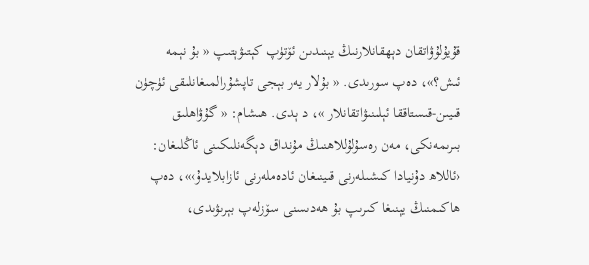قۇيۇلۇۋاتقان دېھقانلارنىڭ يېنىدىن ئۆتۈپ كېتىۋېتىپ « بۇ نېمە ئىش؟»، دەپ سورىدى. « بۇلار يەر بېجى تاپشۇرالمىغانلىقى ئۈچۈن قىيىن-قىستاققا ئېلىنىۋاتقانلار »، د ېدى. ھىشام: « گۇۋاھلىق بىرىمەنكى، مەن رەسۇلۇللاھنىڭ مۇنداق دېگەنلىكىنى ئاڭلىغان: ‹ئاللاھ دۇنيادا كىشىلەرنى قىينىغان ئادەملەرنى ئازابلايدۇ›»، دەپ ھاكىمنىڭ يېنىغا كىرىپ بۇ ھەدىسنى سۆزلەپ بېرىۋىدى،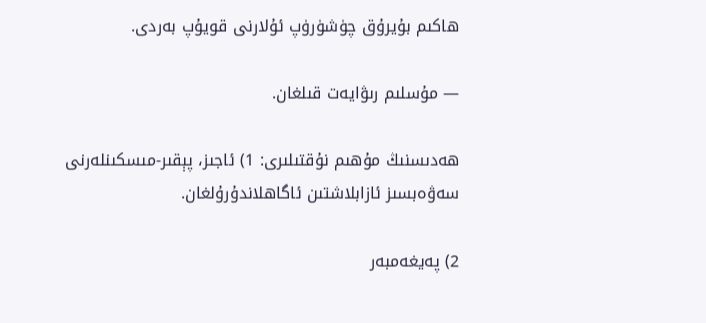ھاكىم بۇيرۇق چۈشۈرۈپ ئۇلارنى قويۇپ بەردى.

― مۇسلىم رىۋايەت قىلغان.

ھەدىسنىڭ مۇھىم نۇقتىلىرى: 1) ئاجىز، پېقىر-مىسكىنلەرنى سەۋەبسىز ئازابلاشتىن ئاگاھلاندۇرۇلغان.

2) پەيغەمبەر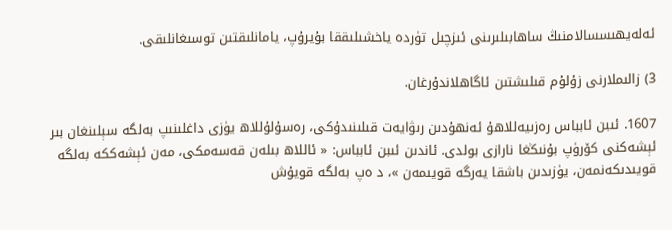ئەلەيھىسسالامنىڭ ساھابىلىرىنى ئىزچىل تۈردە ياخشىلىققا بۇيرۇپ، يامانلىقتىن توسىغانلىقى.

3) زالىملارنى زۇلۇم قىلىشتىن ئاگاھلاندۇرغان.

1607. ئىبن ئابباس رەزىيەللاھۇ ئەنھۇدىن رىۋايەت قىلىنىدۇكى، رەسۇلۇللاھ يۈزى داغلىنىپ بەلگە سېلىنغان بىر ئېشەكنى كۆرۈپ بۇنىڭغا نارازى بولدى. ئاندىن ئىبن ئابباس: « ئاللاھ بىلەن قەسەمكى، مەن ئېشەككە بەلگە قويىدىكەنمەن، يۈزىدىن باشقا يەرگە قويىمەن »، د ەپ بەلگە قويۇش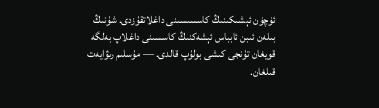ئۈچۈن ئېشىكىنىڭ كاسسىسىنى داغلاتقۇزدى. شۇنىڭ بىلەن ئىبن ئابباس ئېشەكنىڭ كاسسىنى داغلاپ بەلگە قويغان تۇنجى كىشى بولۇپ قالدى. ― مۇسلىم رىۋايەت قىلغان.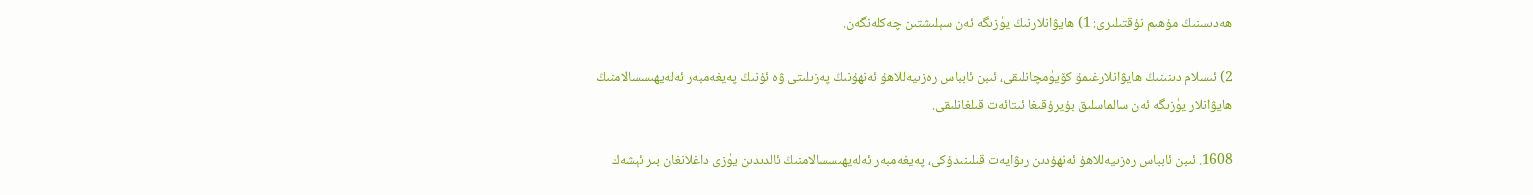ھەدىسنىڭ مۇھىم نۇقتىلىرى: 1) ھايۋانلارنىڭ يۈزىگە ئەن سېلىشتىن چەكلەنگەن.

2) ئىسلام دىنىنىڭ ھايۋانلارغىمۇ كۆيۈمچانلىقى، ئىبن ئابباس رەزىيەللاھۇ ئەنھۇنىڭ پەزىلىتى ۋە ئۇنىڭ پەيغەمبەر ئەلەيھىسسالامنىڭ ھايۋانلار يۈزىگە ئەن سالماسلىق بۇيرۇقىغا ئىتائەت قىلغانلىقى.

1608. ئىبن ئابباس رەزىيەللاھۇ ئەنھۇدىن رىۋايەت قىلىنىدۇكى، پەيغەمبەر ئەلەيھىسسالامنىڭ ئالدىدىن يۈزى داغلانغان بىر ئېشەك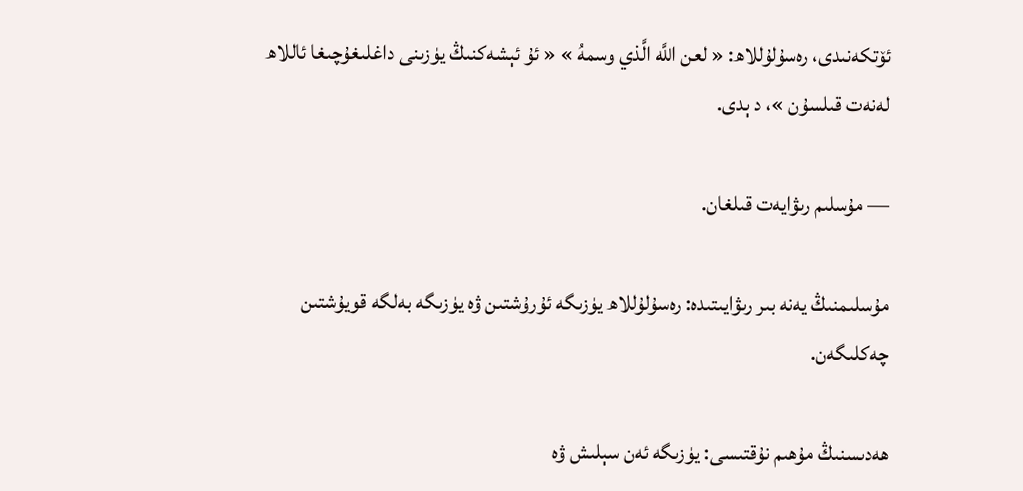ئۆتكەنىدى، رەسۇلۇللاھ: « لعن اللَّه الَّذي وسمهُ » « ئۇ ئېشەكنىڭ يۈزىنى داغلىغۇچىغا ئاللاھ لەنەت قىلسۇن »، د ېدى.

― مۇسلىم رىۋايەت قىلغان.

مۇسلىمنىڭ يەنە بىر رىۋايىتىدە: رەسۇلۇللاھ يۈزىگە ئۇرۇشتىن ۋە يۈزىگە بەلگە قويۇشتىن چەكلىگەن.

ھەدىسنىڭ مۇھىم نۇقتىسى: يۈزىگە ئەن سېلىش ۋە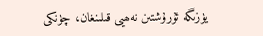يۈزىگە ئۇرۇشتىن نەھيى قىلىنغان، چۈنكى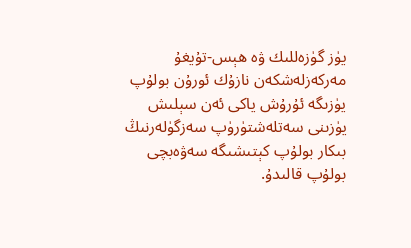يۈز گۈزەللىك ۋە ھېس-تۇيغۇ مەركەزلەشكەن نازۇك ئورۇن بولۇپ يۈزىگە ئۇرۇش ياكى ئەن سېلىش يۈزىنى سەتلەشتۈرۈپ سەزگۈلەرنىڭ بىكار بولۇپ كېتىشىگە سەۋەبچى بولۇپ قالىدۇ.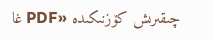چىقىرىش كۆزنىكىدە «PDF غا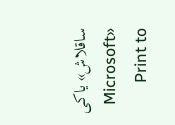ساقلاش» ياكى «Microsoft Print to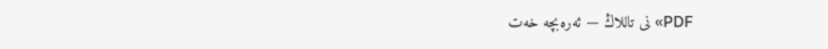PDF» نى تاللاڭ — ئەرەبچە خەت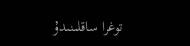توغرا ساقلىنىدۇ